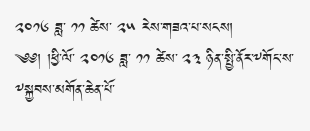༢༠༡༦ ཟླ་ ༡༡ ཚེས་ ༢༥ རེས་གཟའ་པ་སངས།
༄༅། །ཕྱི་ལོ་ ༢༠༡༦ ཟླ་ ༡༡ ཚེས་ ༢༣ ཉིན་སྤྱི་ནོར་༸གོང་ས་༸སྐྱབས་མགོན་ཆེན་པོ་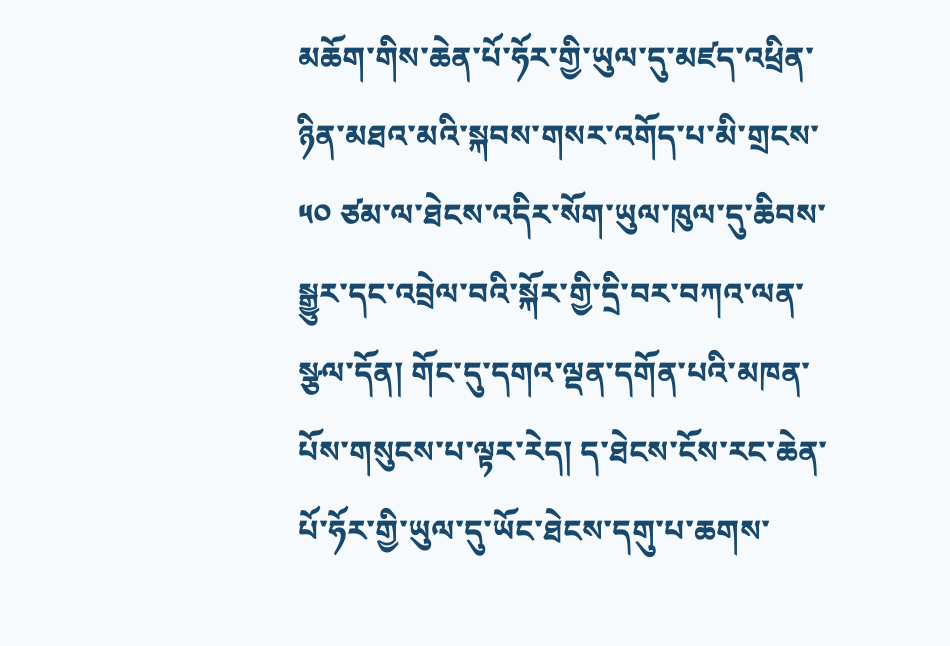མཆོག་གིས་ཆེན་པོ་ཧོར་གྱི་ཡུལ་དུ་མཛད་འཕྲིན་ཉིན་མཐའ་མའི་སྐབས་གསར་འགོད་པ་མི་གྲངས་ ༥༠ ཙམ་ལ་ཐེངས་འདིར་སོག་ཡུལ་ཁུལ་དུ་ཆིབས་སྒྱུར་དང་འབྲེལ་བའི་སྐོར་གྱི་དྲི་བར་བཀའ་ལན་སྩལ་དོན། གོང་དུ་དགའ་ལྡན་དགོན་པའི་མཁན་པོས་གསུངས་པ་ལྟར་རེད། ད་ཐེངས་ངོས་རང་ཆེན་པོ་ཧོར་གྱི་ཡུལ་དུ་ཡོང་ཐེངས་དགུ་པ་ཆགས་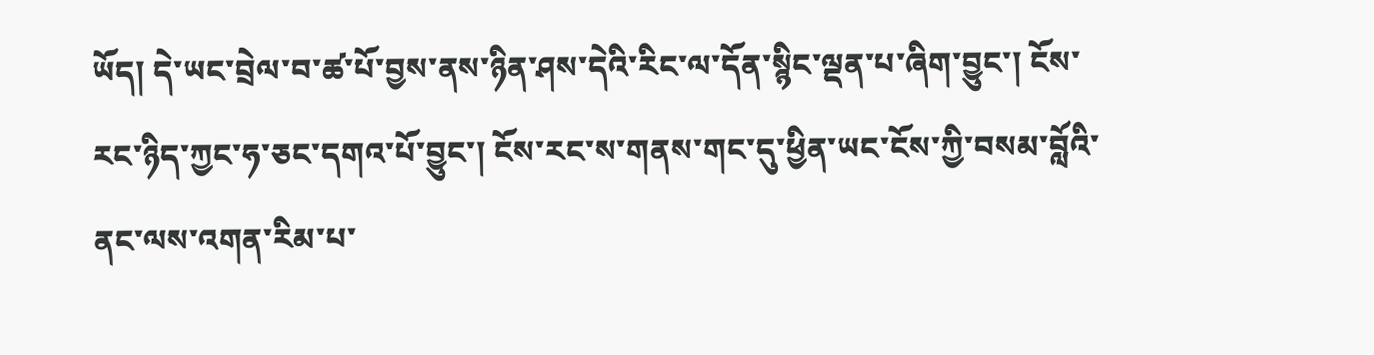ཡོད། དེ་ཡང་བྲེལ་བ་ཚ་པོ་བྱས་ནས་ཉིན་ཤས་དེའི་རིང་ལ་དོན་སྙིང་ལྡན་པ་ཞིག་བྱུང་། ངོས་རང་ཉིད་ཀྱང་ཧ་ཅང་དགའ་པོ་བྱུང་། ངོས་རང་ས་གནས་གང་དུ་ཕྱིན་ཡང་ངོས་ཀྱི་བསམ་བློའི་ནང་ལས་འགན་རིམ་པ་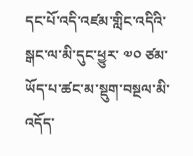དང་པོ་འདི་འཛམ་གླིང་འདིའི་སྒང་ལ་མི་དུང་ཕྱུར་ ༧༠ ཙམ་ཡོད་པ་ཚང་མ་སྡུག་བསྔལ་མི་འདོད་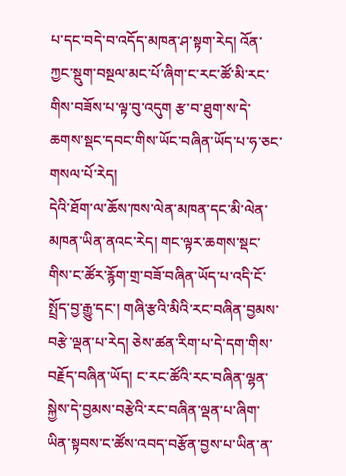པ་དང་བདེ་བ་འདོད་མཁན་ཤ་སྟག་རེད། འོན་ཀྱང་སྡུག་བསྔལ་མང་པོ་ཞིག་ང་རང་ཚོ་མི་རང་གིས་བཟོས་པ་ལྟ་བུ་འདུག རྩ་བ་ཐུག་ས་དེ་ཆགས་སྡང་དབང་གིས་ཡོང་བཞིན་ཡོད་པ་ཧ་ཅང་གསལ་པོ་རེད།
དེའི་ཐོག་ལ་ཆོས་ཁས་ལེན་མཁན་དང་མི་ལེན་མཁན་ཡིན་ནའང་རེད། གང་ལྟར་ཆགས་སྡང་གིས་ང་ཚོར་རྙོག་གྲ་བཟོ་བཞིན་ཡོད་པ་འདི་ངོ་སྤྲོད་བྱ་རྒྱུ་དང་། གཞི་རྩའི་མིའི་རང་བཞིན་བྱམས་བརྩེ་ལྡན་པ་རེད། ཅེས་ཚན་རིག་པ་དེ་དག་གིས་བརྗོད་བཞིན་ཡོད། ང་རང་ཚོའི་རང་བཞིན་ལྷན་སྐྱེས་དེ་བྱམས་བརྩེའི་རང་བཞིན་ལྡན་པ་ཞིག་ཡིན་སྟབས་ང་ཚོས་འབད་བརྩོན་བྱས་པ་ཡིན་ན་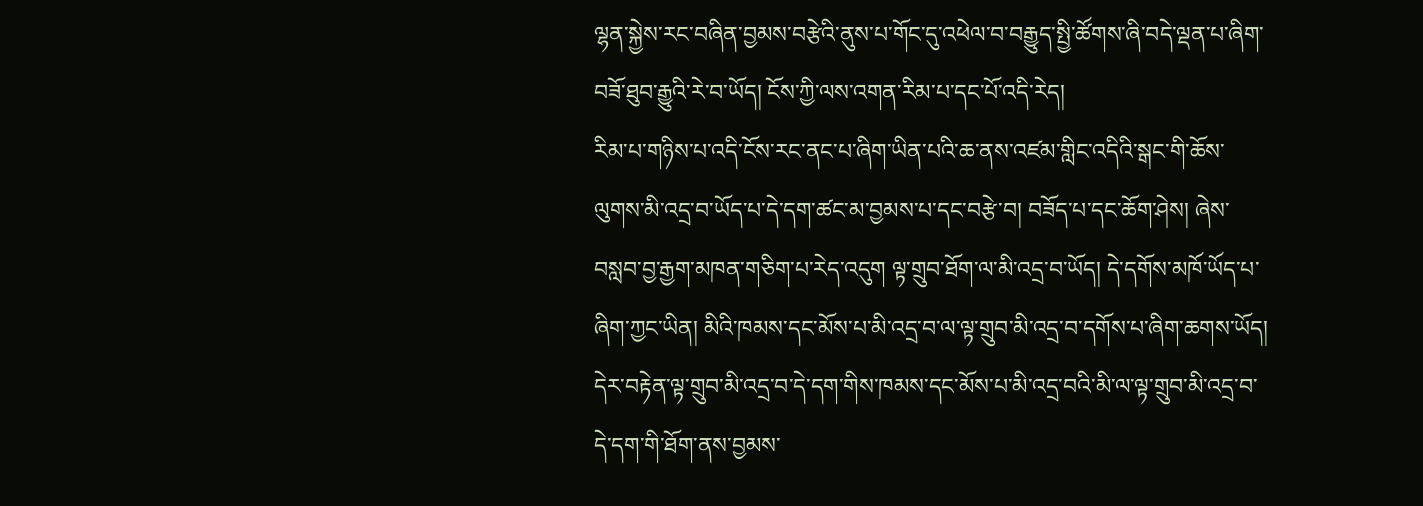ལྷན་སྐྱེས་རང་བཞིན་བྱམས་བརྩེའི་ནུས་པ་གོང་དུ་འཕེལ་བ་བརྒྱུད་སྤྱི་ཚོགས་ཞི་བདེ་ལྡན་པ་ཞིག་བཟོ་ཐུབ་རྒྱུའི་རེ་བ་ཡོད། ངོས་ཀྱི་ལས་འགན་རིམ་པ་དང་པོ་འདི་རེད།
རིམ་པ་གཉིས་པ་འདི་ངོས་རང་ནང་པ་ཞིག་ཡིན་པའི་ཆ་ནས་འཛམ་གླིང་འདིའི་སྒང་གི་ཆོས་ལུགས་མི་འདྲ་བ་ཡོད་པ་དེ་དག་ཚང་མ་བྱམས་པ་དང་བརྩེ་བ། བཟོད་པ་དང་ཆོག་ཤེས། ཞེས་བསླབ་བྱ་རྒྱག་མཁན་གཅིག་པ་རེད་འདུག ལྟ་གྲུབ་ཐོག་ལ་མི་འདྲ་བ་ཡོད། དེ་དགོས་མཁོ་ཡོད་པ་ཞིག་ཀྱང་ཡིན། མིའི་ཁམས་དང་མོས་པ་མི་འདྲ་བ་ལ་ལྟ་གྲུབ་མི་འདྲ་བ་དགོས་པ་ཞིག་ཆགས་ཡོད།
དེར་བརྟེན་ལྟ་གྲུབ་མི་འདྲ་བ་དེ་དག་གིས་ཁམས་དང་མོས་པ་མི་འདྲ་བའི་མི་ལ་ལྟ་གྲུབ་མི་འདྲ་བ་དེ་དག་གི་ཐོག་ནས་བྱམས་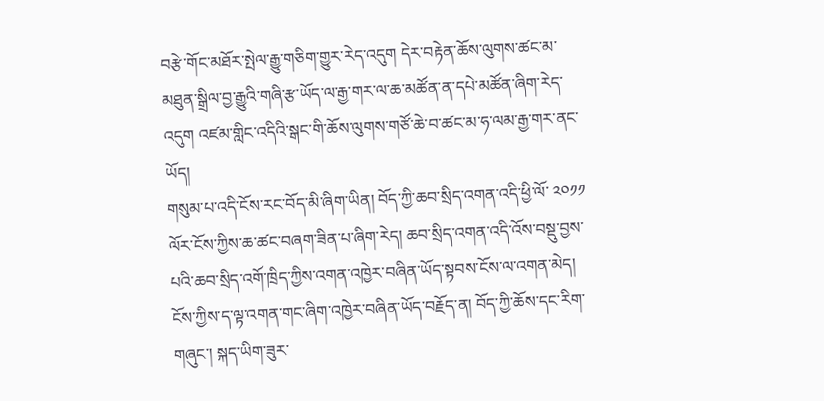བརྩེ་གོང་མཐོར་སྤེལ་རྒྱུ་གཅིག་གྱུར་རེད་འདུག དེར་བརྟེན་ཆོས་ལུགས་ཚང་མ་མཐུན་སྒྲིལ་བྱ་རྒྱུའི་གཞི་རྩ་ཡོད་ལ་རྒྱ་གར་ལ་ཆ་མཚོན་ན་དཔེ་མཚོན་ཞིག་རེད་འདུག འཛམ་གླིང་འདིའི་སྒང་གི་ཆོས་ལུགས་གཙོ་ཆེ་བ་ཚང་མ་ཧ་ལམ་རྒྱ་གར་ནང་ཡོད།
གསུམ་པ་འདི་ངོས་རང་བོད་མི་ཞིག་ཡིན། བོད་ཀྱི་ཆབ་སྲིད་འགན་འདི་ཕྱི་ལོ་ ༢༠༡༡ ལོར་ངོས་ཀྱིས་ཆ་ཚང་བཞག་ཟིན་པ་ཞིག་རེད། ཆབ་སྲིད་འགན་འདི་འོས་བསྡུ་བྱས་པའི་ཆབ་སྲིད་འགོ་ཁྲིད་ཀྱིས་འགན་འཁྱེར་བཞིན་ཡོད་སྟབས་ངོས་ལ་འགན་མེད། ངོས་ཀྱིས་ད་ལྟ་འགན་གང་ཞིག་འཁྱེར་བཞིན་ཡོད་བརྗོད་ན། བོད་ཀྱི་ཆོས་དང་རིག་གཞུང་། སྐད་ཡིག་ཟུར་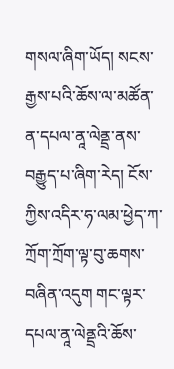གསལ་ཞིག་ཡོད། སངས་རྒྱས་པའི་ཆོས་ལ་མཚོན་ན་དཔལ་ནཱ་ལེནྡྲ་ནས་བརྒྱུད་པ་ཞིག་རེད། ངོས་ཀྱིས་འདིར་ཧ་ལམ་ཕྱེད་ཀ་ཀྲོག་ཀྲོག་ལྟ་བུ་ཆགས་བཞིན་འདུག གང་ལྟར་དཔལ་ནཱ་ལེནྡྲའི་ཆོས་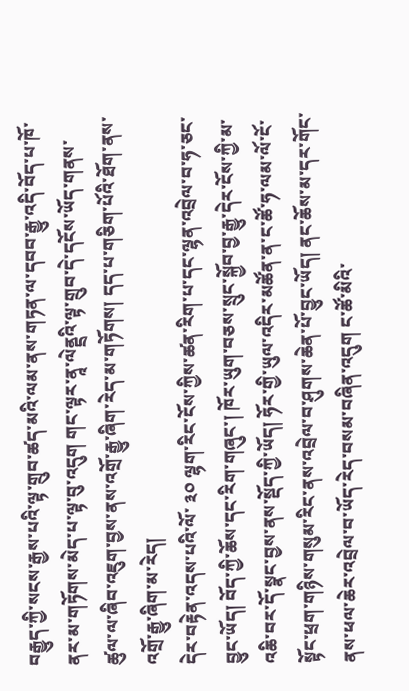བརྒྱུད་ཀྱི་སངས་རྒྱས་པའི་ལྟ་གྲུབ་ཚད་མའི་ལམ་ནས་གཏན་ལ་དབབ་རྒྱུ་འདི་བོད་པ་ཁོ་ནར་མ་གཏོགས་མེད་པ་ལྟ་བུ་འདུག གང་ལྟར་ནཱ་ལེནྡྲའི་ལྟ་གྲུབ་དེ་དངོས་ཡོད་གནས་ཚུལ་ལ་ཞིབ་འཇུག་བྱས་ནས་འགྲོ་རྒྱུ་ཞིག་རེད་མ་གཏོགས། དད་པ་གཅིག་པོའི་ཐོག་ནས་འགྲོ་རྒྱུ་ཞིག་མ་རེད།
དེར་བརྟེན་འདས་པའི་ལོ་ ༣༠ ལྷག་རིང་ངོས་ཀྱིས་ཚན་རིག་པ་དང་ལྷན་འབྲེལ་བ་ཧ་ཅང་བྱུང་ཡོད། བོད་ཀྱི་ཆོས་དང་རིག་གཞུང་། ཁོར་ཡུག་བཅས་སྲུང་སྐྱོབ་བྱ་རྒྱུ་དེར་ངོས་ཀྱི་མ་འཆི་བར་དོ་སྣང་བྱས་ནས་སྡོད་ཀྱི་ཡོད། ཧོར་གྱི་ཡུལ་འདིར་མཚོན་ན་ང་ཚོ་ཧ་ལམ་ལོ་ངོ་སྟོང་ཕྲག་གཉིས་གསུམ་རིང་ནས་འབྲེལ་བ་ཤུགས་ཆེན་པོ་བྱུང་ཡོད། ནང་ཆོས་མ་དར་གོང་ནས་ཕལ་ཆེར་འབྲེལ་བ་ཡོད་རེད་བསམ་བཞིན་འདུག ང་ཚོ་མིའི་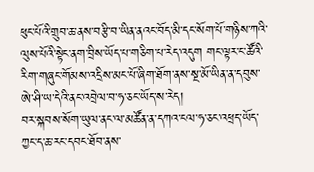ཕུང་པོའི་གྲུབ་ཆ་ནས་བརྩི་བ་ཡིན་ནའང་བོད་མི་དང་སོག་པོ་གཉིས་ཀའི་ལུས་པོའི་སྟེང་ནག་བྲིས་ཡོད་པ་གཅིག་པ་རེད་འདུག གང་ལྟར་ང་ཚོའི་རིག་གཞུང་གོམས་འདྲིས་མང་པོ་ཞིག་ཐོག་ནས་སྔ་མོ་ཡིན་ན་དབུས་ཨེ་ཤི་ཡ་དེའི་ནང་འབྲེལ་བ་ཧ་ཅང་ཡོད་ས་རེད།
བར་སྐབས་སོག་ཡུལ་ནང་ལ་མཚོན་ན་དཀའ་ངལ་ཧ་ཅང་འཕྲད་ཡོད་ཀྱང་ད་ཆ་རང་དབང་ཐོབ་ནས་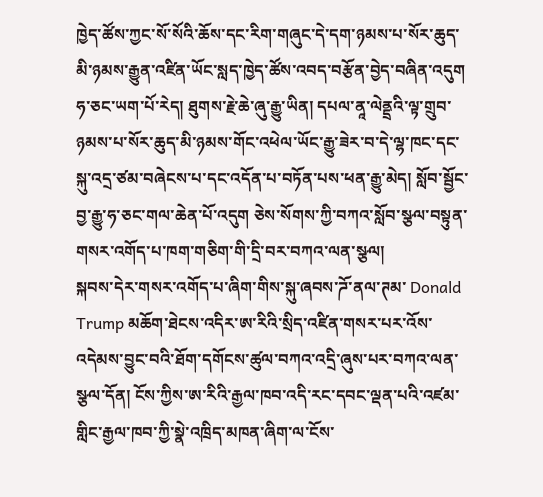ཁྱེད་ཚོས་ཀྱང་སོ་སོའི་ཆོས་དང་རིག་གཞུང་དེ་དག་ཉམས་པ་སོར་ཆུད་མི་ཉམས་རྒྱུན་འཛིན་ཡོང་སླད་ཁྱེད་ཚོས་འབད་བརྩོན་བྱེད་བཞིན་འདུག ཧ་ཅང་ཡག་པོ་རེད། ཐུགས་རྗེ་ཆེ་ཞུ་རྒྱུ་ཡིན། དཔལ་ནཱ་ལེནྡྲའི་ལྟ་གྲུབ་ཉམས་པ་སོར་ཆུད་མི་ཉམས་གོང་འཕེལ་ཡོང་རྒྱུ་ཟེར་བ་དེ་ལྷ་ཁང་དང་སྐུ་འདྲ་ཙམ་བཞེངས་པ་དང་འདོན་པ་བཏོན་པས་ཕན་རྒྱུ་མེད། སློབ་སྦྱོང་བྱ་རྒྱུ་ཧ་ཅང་གལ་ཆེན་པོ་འདུག ཅེས་སོགས་ཀྱི་བཀའ་སློབ་སྩལ་བསྟུན་གསར་འགོད་པ་ཁག་གཅིག་གི་དྲི་བར་བཀའ་ལན་སྩལ།
སྐབས་དེར་གསར་འགོད་པ་ཞིག་གིས་སྐུ་ཞབས་ཌོ་ནལ་ཊམ་ Donald Trump མཆོག་ཐེངས་འདིར་ཨ་རིའི་སྲིད་འཛིན་གསར་པར་འོས་འདེམས་བྱུང་བའི་ཐོག་དགོངས་ཚུལ་བཀའ་འདྲི་ཞུས་པར་བཀའ་ལན་སྩལ་དོན། ངོས་ཀྱིས་ཨ་རིའི་རྒྱལ་ཁབ་འདི་རང་དབང་ལྡན་པའི་འཛམ་གླིང་རྒྱལ་ཁབ་ཀྱི་སྣེ་འཁྲིད་མཁན་ཞིག་ལ་ངོས་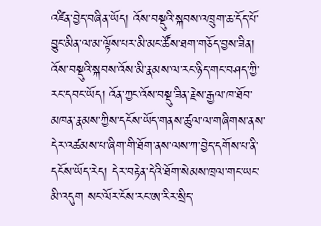འཛིན་བྱེད་བཞིན་ཡོད། འོས་བསྡུའི་སྐབས་འཁྲུག་ཆ་དོད་པོ་བྱུང་མིན་ལ་མ་ལྟོས་པར་མི་མང་ཚོས་ཐག་གཅོད་བྱས་ཟིན། འོས་བསྡུའི་སྐབས་འོས་མི་རྣམས་ལ་རང་ཉིད་གང་བཤད་ཀྱི་རང་དབང་ཡོད། འོན་ཀྱང་འོས་བསྡུ་ཟིན་རྗེས་རྒྱལ་ཁ་ཐོབ་མཁན་རྣམས་ཀྱིས་དངོས་ཡོད་གནས་ཚུལ་ལ་གཞིགས་ནས་དེར་འཚམས་པ་ཞིག་གི་ཐོག་ནས་ལས་ཀ་བྱེད་དགོས་པ་ནི་དངོས་ཡོད་རེད། དེར་བརྟེན་དེའི་ཐོག་སེམས་ཁྲལ་གང་ཡང་མི་འདུག སང་ལོར་ངོས་རང་ཨ་རིར་སྲིད་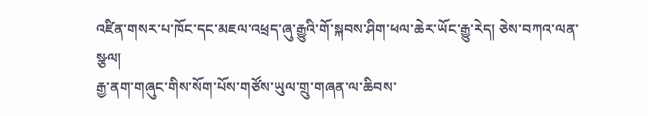འཛིན་གསར་པ་ཁོང་དང་མཇལ་འཕྲད་ཞུ་རྒྱུའི་གོ་སྐབས་ཤིག་ཕལ་ཆེར་ཡོང་རྒྱུ་རེད། ཅེས་བཀའ་ལན་སྩལ།
རྒྱ་ནག་གཞུང་གིས་སོག་པོས་གཙོས་ཡུལ་གྲུ་གཞན་ལ་ཆིབས་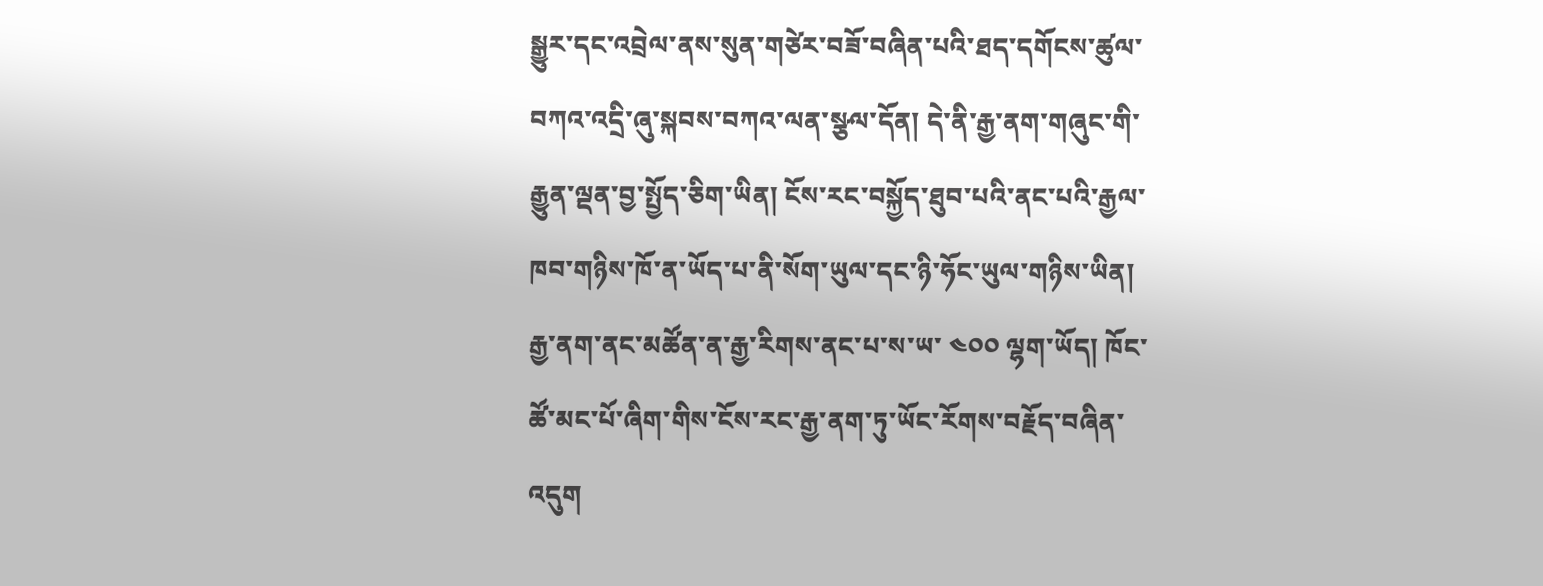སྒྱུར་དང་འབྲེལ་ནས་སུན་གཙེར་བཟོ་བཞིན་པའི་ཐད་དགོངས་ཚུལ་བཀའ་འདྲི་ཞུ་སྐབས་བཀའ་ལན་སྩལ་དོན། དེ་ནི་རྒྱ་ནག་གཞུང་གི་རྒྱུན་ལྡན་བྱ་སྤྱོད་ཅིག་ཡིན། ངོས་རང་བསྐྱོད་ཐུབ་པའི་ནང་པའི་རྒྱལ་ཁབ་གཉིས་ཁོ་ན་ཡོད་པ་ནི་སོག་ཡུལ་དང་ཉི་ཧོང་ཡུལ་གཉིས་ཡིན། རྒྱ་ནག་ནང་མཚོན་ན་རྒྱ་རིགས་ནང་པ་ས་ཡ་ ༤༠༠ ལྷག་ཡོད། ཁོང་ཚོ་མང་པོ་ཞིག་གིས་ངོས་རང་རྒྱ་ནག་ཏུ་ཡོང་རོགས་བརྗོད་བཞིན་འདུག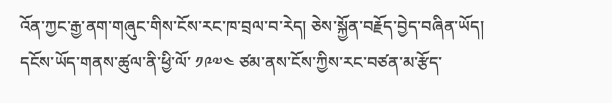འོན་ཀྱང་རྒྱ་ནག་གཞུང་གིས་ངོས་རང་ཁ་བྲལ་བ་རེད། ཅེས་སྐྱོན་བརྗོད་བྱེད་བཞིན་ཡོད།
དངོས་ཡོད་གནས་ཚུལ་ནི་ཕྱི་ལོ་ ༡༩༧༤ ཙམ་ནས་ངོས་ཀྱིས་རང་བཙན་མ་རྩོད་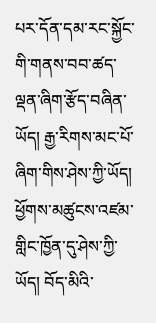པར་དོན་དམ་རང་སྐྱོང་གི་གནས་བབ་ཚད་ལྡན་ཞིག་རྩོད་བཞིན་ཡོད། རྒྱ་རིགས་མང་པོ་ཞིག་གིས་ཤེས་ཀྱི་ཡོད། ཕྱོགས་མཚུངས་འཛམ་གླིང་ཁྱོན་དུ་ཤེས་ཀྱི་ཡོད། བོད་མིའི་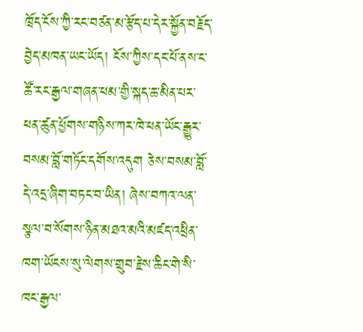ཁྲོད་ངོས་ཀྱི་རང་བཙན་མ་རྩོད་པ་དེར་སྐྱོན་བརྗོད་བྱེད་མཁན་ཡང་ཡོད། ངོས་ཀྱིས་དང་པོ་ནས་ང་ཚོ་རང་རྒྱལ་གཞན་ཕམ་གྱི་སྐད་ཆ་མིན་པར་ཕན་ཚུན་ཕྱོགས་གཉིས་ཀར་ཁེ་ཕན་ཡོང་རྒྱུར་བསམ་བློ་གཏོང་དགོས་འདུག ཅེས་བསམ་བློ་དེ་འདྲ་ཞིག་བཏང་བ་ཡིན། ཞེས་བཀའ་ལན་སྩལ་བ་སོགས་ཉིན་མཐའ་མའི་མཛད་འཕྲིན་ཁག་ཡོངས་སུ་ལེགས་གྲུབ་རྗེས་ཆིང་གེ་སི་ཁང་རྒྱལ་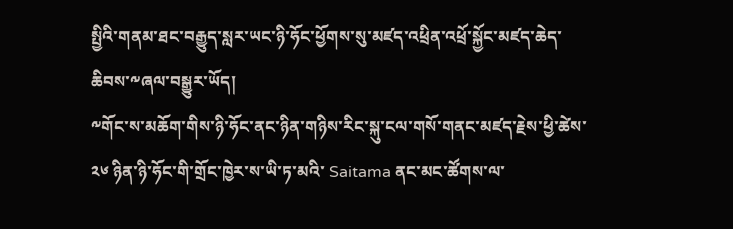སྤྱིའི་གནམ་ཐང་བརྒྱུད་སླར་ཡང་ཉི་ཧོང་ཕྱོགས་སུ་མཛད་འཕྲིན་འཕྲོ་སྐྱོང་མཛད་ཆེད་ཆིབས་༸ཞལ་བསྒྱུར་ཡོད།
༸གོང་ས་མཆོག་གིས་ཉི་ཧོང་ནང་ཉིན་གཉིས་རིང་སྐུ་ངལ་གསོ་གནང་མཛད་རྗེས་ཕྱི་ཚེས་ ༢༦ ཉིན་ཉི་ཧོང་གི་གྲོང་ཁྱེར་ས་ཡི་ཏ་མའི་ Saitama ནང་མང་ཚོགས་ལ་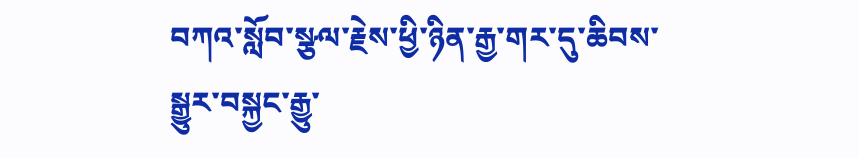བཀའ་སློབ་སྩལ་རྗེས་ཕྱི་ཉིན་རྒྱ་གར་དུ་ཆིབས་སྒྱུར་བསྐྱང་རྒྱུ་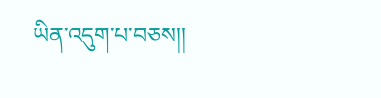ཡིན་འདུག་པ་བཅས།།